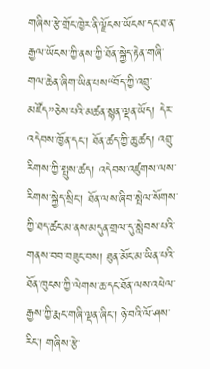གཞིས་རྩེ་གྲོང་ཁྱེར་ནི་ལྗོངས་ཡོངས་དང་ཐ་ན་རྒྱལ་ཡོངས་ཀྱི་ནས་ཀྱི་ཐོན་སྐྱེད་རྟེན་གཞི་གལ་ཆེན་ཞིག་ཡིན་པས“བོད་ཀྱི་འབྲུ་མཛོད”ཅེས་པའི་མཚན་སྙན་ལྡན་ཡོད། དེར་འདེབས་ཁྱོན་དང་། ཐོན་ཚད་ཀྱི་ཆུ་ཚད། འབྲུ་རིགས་ཀྱི་སྤུས་ཚད། འདེབས་འཛུགས་ལས་རིགས་སྐྱེད་སྲིང་། ཐོན་ལས་ཞིབ་སྤེལ་སོགས་ཀྱི་ཐད་ཚང་མ་ནས་མདུན་གྲལ་དུ་སླེབས་པའི་གནས་བབ་བཟུང་བས། ཐུན་མོང་མ་ཡིན་པའི་ཐོན་ཁུངས་ཀྱི་ལེགས་ཆ་དང་ཐོན་ལས་འཕེལ་རྒྱས་ཀྱི་རྨང་གཞི་ལྡན་ཞིང་། ཉེ་བའི་ལོ་ཤས་རིང་། གཞིས་རྩེ་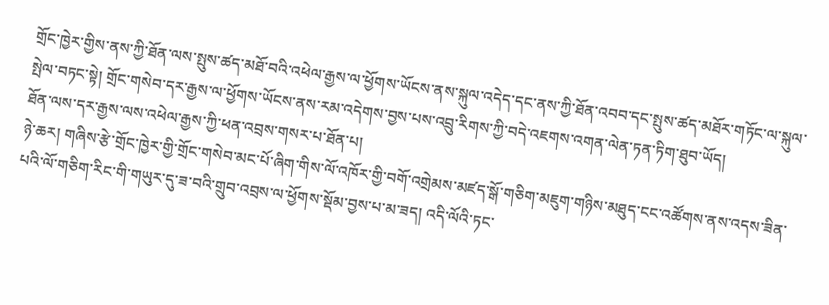གྲོང་ཁྱེར་གྱིས་ནས་ཀྱི་ཐོན་ལས་སྤུས་ཚད་མཐོ་བའི་འཕེལ་རྒྱས་ལ་ཕྱོགས་ཡོངས་ནས་སྐུལ་འདེད་དང་ནས་ཀྱི་ཐོན་འབབ་དང་སྤུས་ཚད་མཐོར་གཏོང་ལ་སྐུལ་སྤེལ་བཏང་སྟེ། གྲོང་གསེབ་དར་རྒྱས་ལ་ཕྱོགས་ཡོངས་ནས་རམ་འདེགས་བྱས་པས་འབྲུ་རིགས་ཀྱི་བདེ་འཇགས་འགན་ལེན་ཏན་ཏིག་ཐུབ་ཡོད།
ཐོན་ལས་དར་རྒྱས་ལས་འཕེལ་རྒྱས་ཀྱི་ཕན་འབྲས་གསར་པ་ཐོན་པ།
ཉེ་ཆར། གཞིས་རྩེ་གྲོང་ཁྱེར་གྱི་གྲོང་གསེབ་མང་པོ་ཞིག་གིས་ལོ་འཁོར་གྱི་བགོ་འགྲེམས་མཛད་སྒོ་གཅིག་མཇུག་གཉིས་མཐུད་ངང་འཚོགས་ནས་འདས་ཟིན་པའི་ལོ་གཅིག་རིང་གི་གཡུར་དུ་ཟ་བའི་གྲུབ་འབྲས་ལ་ཕྱོགས་སྡོམ་བྱས་པ་མ་ཟད། འདི་ལོའི་ཏང་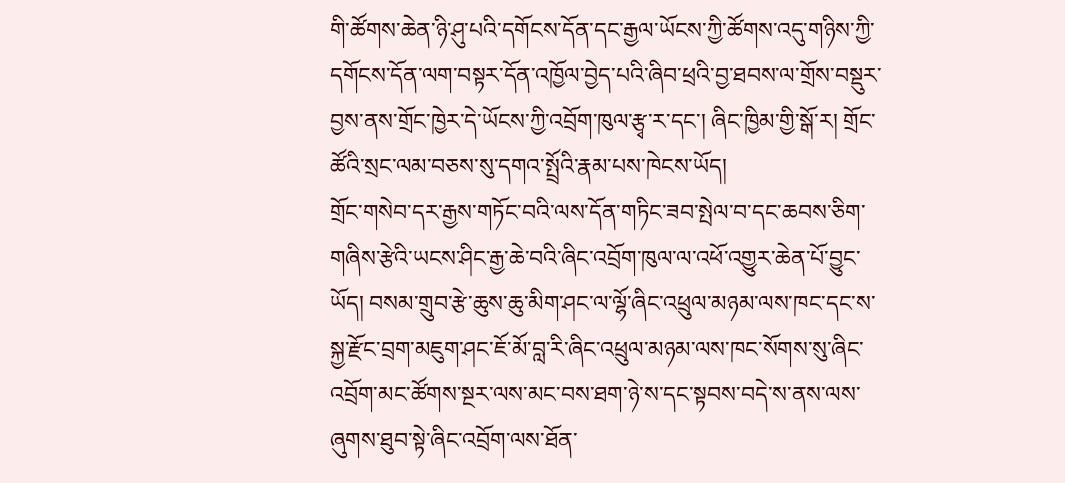གི་ཚོགས་ཆེན་ཉི་ཤུ་པའི་དགོངས་དོན་དང་རྒྱལ་ཡོངས་ཀྱི་ཚོགས་འདུ་གཉིས་ཀྱི་དགོངས་དོན་ལག་བསྟར་དོན་འཁྱོལ་བྱེད་པའི་ཞིབ་ཕྲའི་བྱ་ཐབས་ལ་གྲོས་བསྡུར་བྱས་ནས་གྲོང་ཁྱེར་དེ་ཡོངས་ཀྱི་འབྲོག་ཁུལ་རྩྭ་ར་དང་། ཞིང་ཁྱིམ་གྱི་སྒོ་ར། གྲོང་ཚོའི་སྲང་ལམ་བཅས་སུ་དགའ་སྤྲོའི་རྣམ་པས་ཁེངས་ཡོད།
གྲོང་གསེབ་དར་རྒྱས་གཏོང་བའི་ལས་དོན་གཏིང་ཟབ་སྤེལ་བ་དང་ཆབས་ཅིག་གཞིས་རྩེའི་ཡངས་ཤིང་རྒྱ་ཆེ་བའི་ཞིང་འབྲོག་ཁུལ་ལ་འཕོ་འགྱུར་ཆེན་པོ་བྱུང་ཡོད། བསམ་གྲུབ་རྩེ་ཆུས་ཆུ་མིག་ཤང་ལ་ལྷོ་ཞིང་འཕྲུལ་མཉམ་ལས་ཁང་དང་ས་སྐྱ་རྫོང་བྲག་མཇུག་ཤང་ཇོ་མོ་བླ་རི་ཞིང་འཕྲུལ་མཉམ་ལས་ཁང་སོགས་སུ་ཞིང་འབྲོག་མང་ཚོགས་སྔར་ལས་མང་བས་ཐག་ཉེ་ས་དང་སྟབས་བདེ་ས་ནས་ལས་ཞུགས་ཐུབ་སྟེ་ཞིང་འབྲོག་ལས་ཐོན་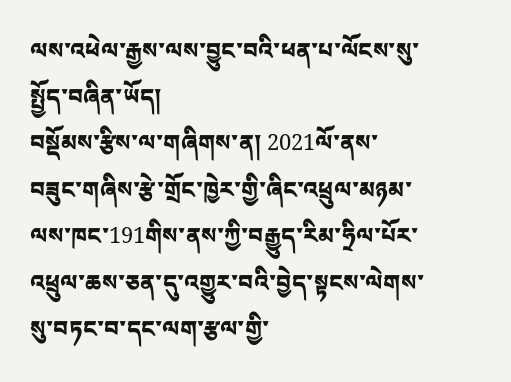ལས་འཕེལ་རྒྱས་ལས་བྱུང་བའི་ཕན་པ་ལོངས་སུ་སྤྱོད་བཞིན་ཡོད།
བསྡོམས་རྩིས་ལ་གཞིགས་ན། 2021ལོ་ནས་བཟུང་གཞིས་རྩེ་གྲོང་ཁྱེར་གྱི་ཞིང་འཕྲུལ་མཉམ་ལས་ཁང་191གིས་ནས་ཀྱི་བརྒྱུད་རིམ་ཧྲིལ་པོར་འཕྲུལ་ཆས་ཅན་དུ་འགྱུར་བའི་བྱེད་སྟངས་ལེགས་སུ་བཏང་བ་དང་ལག་རྩལ་གྱི་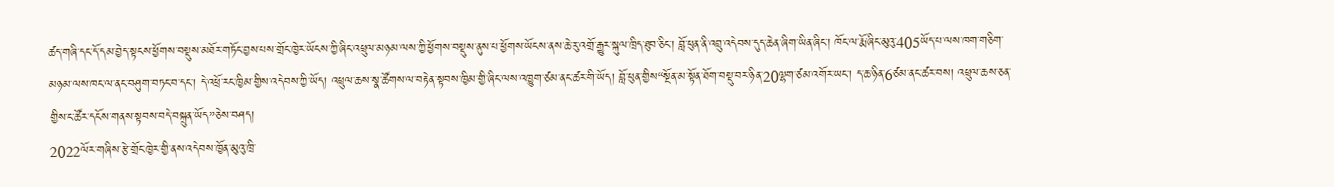ཚད་གཞི་དང་དོ་དམ་བྱེད་སྟངས་ཕྱོགས་བསྡུས་མཐོར་གཏོང་བྱས་པས་གྲོང་ཁྱེར་ཡོངས་ཀྱི་ཞིང་འཕྲུལ་མཉམ་ལས་ཀྱི་ཕྱོགས་བསྡུས་ནུས་པ་ཕྱོགས་ཡོངས་ནས་ཆེ་རུ་འགྲོ་རྒྱུར་སྐུལ་ཁྲིད་ཐུབ་ཅིང་། བློ་ཕུན་ནི་འབྲུ་འདེབས་དུད་ཆེན་ཞིག་ཡིན་ཞིང་། ཁོང་ལ་རྨོ་ཞིང་མུའུ་405ཡོད་པ་ལས་ཁག་གཅིག་མཉམ་ལས་ཁང་ལ་ནང་བཤུག་བཏང་བ་དང་། དེ་འཕྲོ་རང་ཁྱིམ་གྱིས་འདེབས་ཀྱི་ཡོད། འཕྲུལ་ཆས་སྣ་ཚོགས་ལ་བརྟེན་སྟབས་ཁྱིམ་གྱི་ཞིང་ལས་འཁྱུག་ཙམ་ནང་ཚར་གི་ཡོད། བློ་ཕུན་གྱིས“སྔོན་མ་སྟོན་ཐོག་བསྡུ་བར་ཉིན་20ལྷག་ཙམ་འགོར་ཡང་། ད་ཆ་ཉིན་6ཙམ་ནང་ཚར་བས། འཕྲུལ་ཆས་ཅན་གྱིས་ང་ཚོར་དངོས་གནས་སྟབས་བདེ་བསྐྲུན་ཡོད”ཅེས་བཤད།
2022ལོར་གཞིས་རྩེ་གྲོང་ཁྱེར་གྱི་ནས་འདེབས་ཁྱོན་མུའུ་ཁྲི་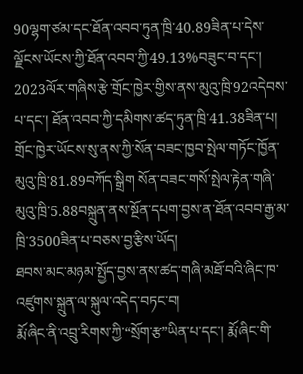90ལྷག་ཙམ་དང་ཐོན་འབབ་ཏུན་ཁྲི་40.89ཟིན་པ་དེས་ལྗོངས་ཡོངས་ཀྱི་ཐོན་འབབ་ཀྱི་49.13%བཟུང་བ་དང་། 2023ལོར་གཞིས་རྩེ་གྲོང་ཁྱེར་གྱིས་ནས་མུའུ་ཁྲི་92འདེབས་པ་དང་། ཐོན་འབབ་ཀྱི་དམིགས་ཚད་ཏུན་ཁྲི་41.38ཟིན་པ། གྲོང་ཁྱེར་ཡོངས་སུ་ནས་ཀྱི་སོན་བཟང་ཁྱབ་སྤེལ་གཏོང་ཁྱོན་མུའུ་ཁྲི་81.89བཀོད་སྒྲིག སོན་བཟང་གསོ་སྤེལ་རྟེན་གཞི་མུའུ་ཁྲི་5.88བསྐྲུན་ནས་སྔོན་དཔག་བྱས་ན་ཐོན་འབབ་རྒྱ་མ་ཁྲི་3500ཟིན་པ་བཅས་བྱ་རྩིས་ཡོད།
ཐབས་མང་མཉམ་སྤྱོད་བྱས་ནས་ཚད་གཞི་མཐོ་བའི་ཞིང་ཁ་འཛུགས་སྐྲུན་ལ་སྐུལ་འདེད་བཏང་བ།
རྨོ་ཞིང་ནི་འབྲུ་རིགས་ཀྱི་“སྲོག་རྩ”ཡིན་པ་དང་། རྨོ་ཞིང་གི་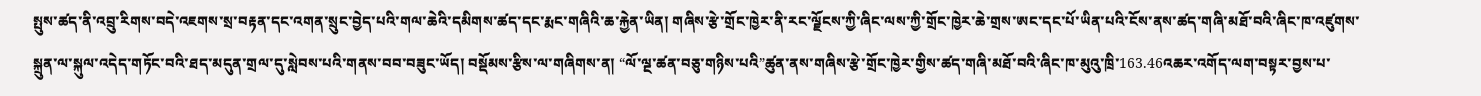སྤུས་ཚད་ནི་འབྲུ་རིགས་བདེ་འཇགས་སྲ་བརྟན་དང་འགན་སྲུང་བྱེད་པའི་གལ་ཆེའི་དམིགས་ཚད་དང་རྨང་གཞིའི་ཆ་རྐྱེན་ཡིན། གཞིས་རྩེ་གྲོང་ཁྱེར་ནི་རང་ལྗོངས་ཀྱི་ཞིང་ལས་ཀྱི་གྲོང་ཁྱེར་ཆེ་གྲས་ཨང་དང་པོ་ཡིན་པའི་ངོས་ནས་ཚད་གཞི་མཐོ་བའི་ཞིང་ཁ་འཛུགས་སྐྲུན་ལ་སྐུལ་འདེད་གཏོང་བའི་ཐད་མདུན་གྲལ་དུ་སླེབས་པའི་གནས་བབ་བཟུང་ཡོད། བསྡོམས་རྩིས་ལ་གཞིགས་ན། “ལོ་ལྔ་ཚན་བཅུ་གཉིས་པའི”ཚུན་ནས་གཞིས་རྩེ་གྲོང་ཁྱེར་གྱིས་ཚད་གཞི་མཐོ་བའི་ཞིང་ཁ་མུའུ་ཁྲི་163.46འཆར་འགོད་ལག་བསྟར་བྱས་པ་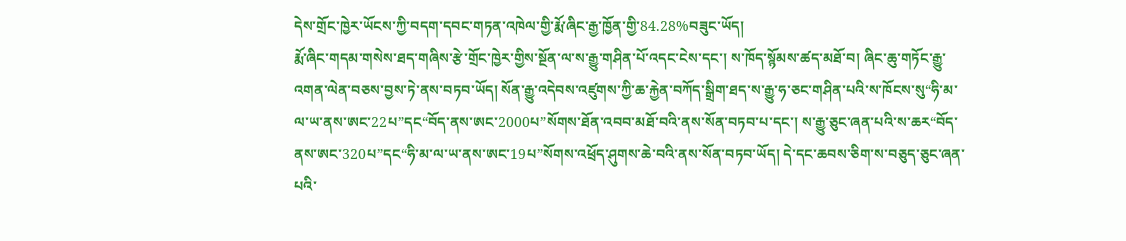དེས་གྲོང་ཁྱེར་ཡོངས་ཀྱི་བདག་དབང་གཏན་འཁེལ་གྱི་རྨོ་ཞིང་རྒྱ་ཁྱོན་གྱི་84.28%བཟུང་ཡོད།
རྨོ་ཞིང་གདམ་གསེས་ཐད་གཞིས་རྩེ་གྲོང་ཁྱེར་གྱིས་སྔོན་ལ་ས་རྒྱུ་གཤིན་པོ་འདང་ངེས་དང་། ས་ཁོད་སྙོམས་ཚད་མཐོ་བ། ཞིང་ཆུ་གཏོང་རྒྱུ་འགན་ལེན་བཅས་བྱས་ཏེ་ནས་བཏབ་ཡོད། སོན་རྒྱུ་འདེབས་འཛུགས་ཀྱི་ཆ་རྐྱེན་བཀོད་སྒྲིག་ཐད་ས་རྒྱུ་ཧ་ཅང་གཤིན་པའི་ས་ཁོངས་སུ“ཧི་མ་ལ་ཡ་ནས་ཨང་22པ”དང“བོད་ནས་ཨང་2000པ”སོགས་ཐོན་འབབ་མཐོ་བའི་ནས་སོན་བཏབ་པ་དང་། ས་རྒྱུ་ཅུང་ཞན་པའི་ས་ཆར“བོད་ནས་ཨང་320པ”དང“ཧི་མ་ལ་ཡ་ནས་ཨང་19པ”སོགས་འཕྲོད་ཤུགས་ཆེ་བའི་ནས་སོན་བཏབ་ཡོད། དེ་དང་ཆབས་ཅིག་ས་བཅུད་ཅུང་ཞན་པའི་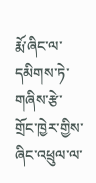རྨོ་ཞིང་ལ་དམིགས་ཏེ་གཞིས་རྩེ་གྲོང་ཁྱེར་གྱིས་ཞིང་འཕྲུལ་ལ་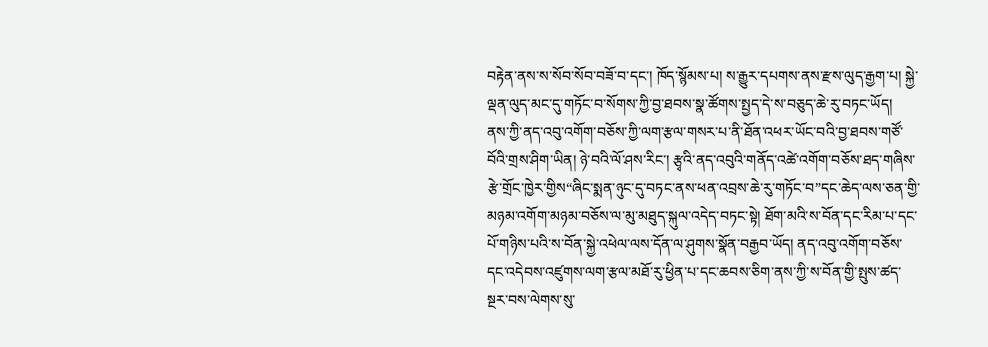བརྟེན་ནས་ས་སོབ་སོབ་བཟོ་བ་དང་། ཁོད་སྙོམས་པ། ས་རྒྱུར་དཔགས་ནས་རྫས་ལུད་རྒྱག་པ། སྐྱེ་ལྡན་ལུད་མང་དུ་གཏོང་བ་སོགས་ཀྱི་བྱ་ཐབས་སྣ་ཚོགས་སྤྱད་དེ་ས་བཅུད་ཆེ་རུ་བཏང་ཡོད།
ནས་ཀྱི་ནད་འབུ་འགོག་བཅོས་ཀྱི་ལག་རྩལ་གསར་པ་ནི་ཐོན་འཕར་ཡོང་བའི་བྱ་ཐབས་གཙོ་བོའི་གྲས་ཤིག་ཡིན། ཉེ་བའི་ལོ་ཤས་རིང་། རྩྭའི་ནད་འབུའི་གནོད་འཚེ་འགོག་བཅོས་ཐད་གཞིས་རྩེ་གྲོང་ཁྱེར་གྱིས“ཞིང་སྨན་ཉུང་དུ་བཏང་ནས་ཕན་འབྲས་ཆེ་རུ་གཏོང་བ”དང་ཆེད་ལས་ཅན་གྱི་མཉམ་འགོག་མཉམ་བཅོས་ལ་མུ་མཐུད་སྐུལ་འདེད་བཏང་སྟེ། ཐོག་མའི་ས་བོན་དང་རིམ་པ་དང་པོ་གཉིས་པའི་ས་བོན་སྐྱེ་འཕེལ་ལས་དོན་ལ་ཤུགས་སྣོན་བརྒྱབ་ཡོད། ནད་འབུ་འགོག་བཅོས་དང་འདེབས་འཛུགས་ལག་རྩལ་མཐོ་རུ་ཕྱིན་པ་དང་ཆབས་ཅིག་ནས་ཀྱི་ས་བོན་གྱི་སྤུས་ཚད་སྔར་བས་ལེགས་སུ་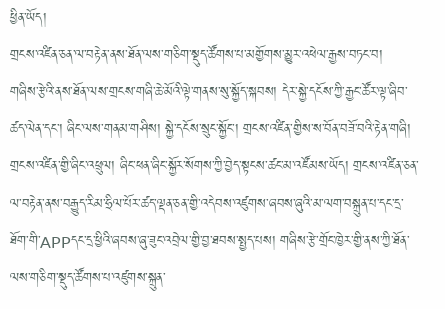ཕྱིན་ཡོད།
གྲངས་འཛིན་ཅན་ལ་བརྟེན་ནས་ཐོན་ལས་གཅིག་སྡུད་ཚོགས་པ་མགྱོགས་མྱུར་འཕེལ་རྒྱས་བཏང་བ།
གཞིས་རྩེའི་ནས་ཐོན་ལས་གྲངས་གཞི་ཆེ་མོའི་ལྟེ་གནས་སུ་སྐྱོད་སྐབས། དེར་སྐྱེ་དངོས་ཀྱི་རྒྱང་ཚོར་ལྟ་ཞིབ་ཚད་ལེན་དང་། ཞིང་ལས་གནམ་གཤིས། སྐྱེ་དངོས་སྲུང་སྐྱོང་། གྲངས་འཛིན་གྱིས་ས་བོན་བཟོ་བའི་རྟེན་གཞི། གྲངས་འཛིན་གྱི་ཞིང་འཕྲུལ། ཞིང་ཕན་ཞིང་སྐྱོར་སོགས་ཀྱི་བྱེད་སྟངས་ཚང་མ་འཛོམས་ཡོད། གྲངས་འཛིན་ཅན་ལ་བརྟེན་ནས་བརྒྱུད་རིམ་ཧྲིལ་པོར་ཚད་ལྡན་ཅན་གྱི་འདེབས་འཛུགས་ཞབས་ཞུའི་མ་ལག་བསྐྲུན་པ་དང་དྲ་ཐོག་གི་APPདང་དྲ་ཕྱིའི་ཞབས་ཞུ་ཟུང་འབྲེལ་གྱི་བྱ་ཐབས་སྤྱད་པས། གཞིས་རྩེ་གྲོང་ཁྱེར་གྱི་ནས་ཀྱི་ཐོན་ལས་གཅིག་སྡུད་ཚོགས་པ་འཛུགས་སྐྲུན་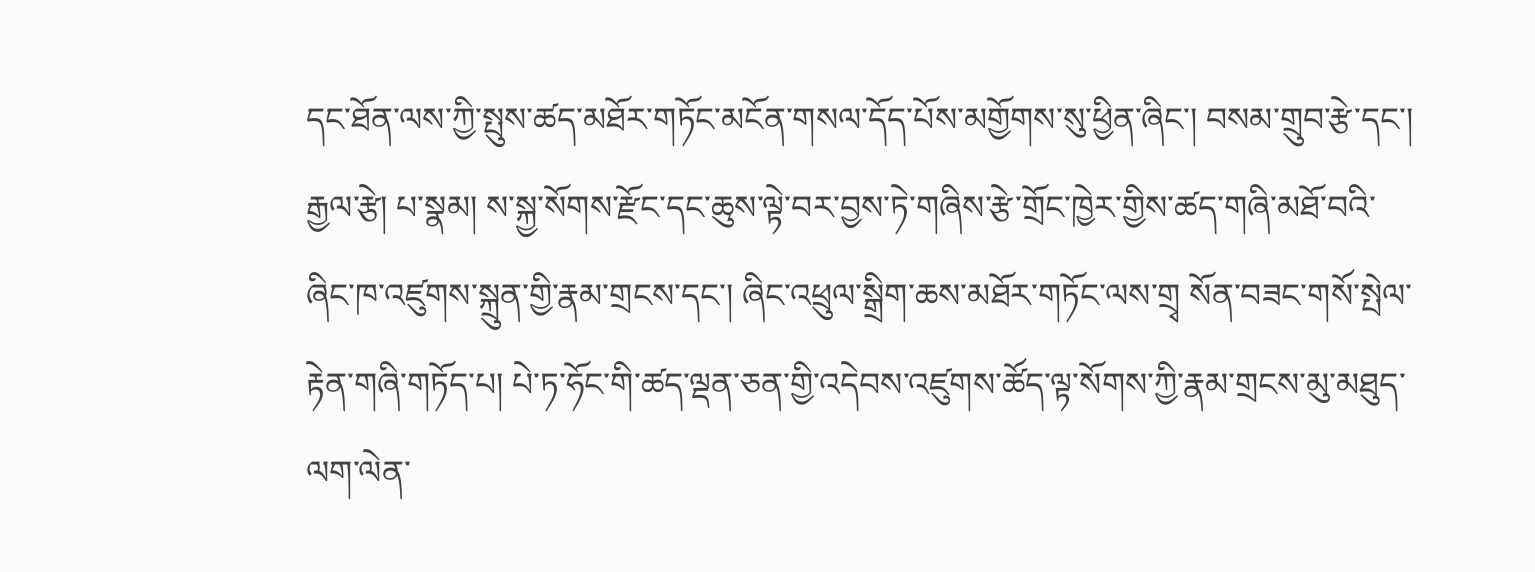དང་ཐོན་ལས་ཀྱི་སྤུས་ཚད་མཐོར་གཏོང་མངོན་གསལ་དོད་པོས་མགྱོགས་སུ་ཕྱིན་ཞིང་། བསམ་གྲུབ་རྩེ་དང་། རྒྱལ་རྩེ། པ་སྣམ། ས་སྐྱ་སོགས་རྫོང་དང་ཆུས་ལྟེ་བར་བྱས་ཏེ་གཞིས་རྩེ་གྲོང་ཁྱེར་གྱིས་ཚད་གཞི་མཐོ་བའི་ཞིང་ཁ་འཛུགས་སྐྲུན་གྱི་རྣམ་གྲངས་དང་། ཞིང་འཕྲུལ་སྒྲིག་ཆས་མཐོར་གཏོང་ལས་གྲྭ སོན་བཟང་གསོ་སྤེལ་རྟེན་གཞི་གཏོད་པ། པེ་ཏ་ཧོང་གི་ཚད་ལྡན་ཅན་གྱི་འདེབས་འཛུགས་ཚོད་ལྟ་སོགས་ཀྱི་རྣམ་གྲངས་མུ་མཐུད་ལག་ལེན་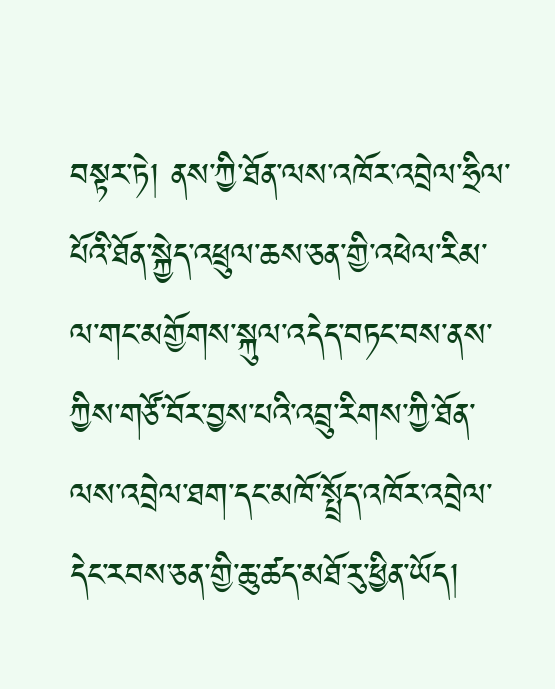བསྟར་ཏེ། ནས་ཀྱི་ཐོན་ལས་འཁོར་འབྲེལ་ཧྲིལ་པོའི་ཐོན་སྐྱེད་འཕྲུལ་ཆས་ཅན་གྱི་འཕེལ་རིམ་ལ་གང་མགྱོགས་སྐུལ་འདེད་བཏང་བས་ནས་ཀྱིས་གཙོ་བོར་བྱས་པའི་འབྲུ་རིགས་ཀྱི་ཐོན་ལས་འབྲེལ་ཐག་དང་མཁོ་སྤྲོད་འཁོར་འབྲེལ་དེང་རབས་ཅན་གྱི་ཆུ་ཚད་མཐོ་རུ་ཕྱིན་ཡོད།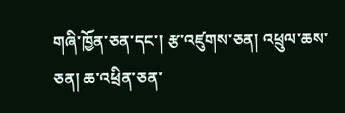གཞི་ཁྱོན་ཅན་དང་། རྩ་འཛུགས་ཅན། འཕྲུལ་ཆས་ཅན། ཆ་འཕྲིན་ཅན་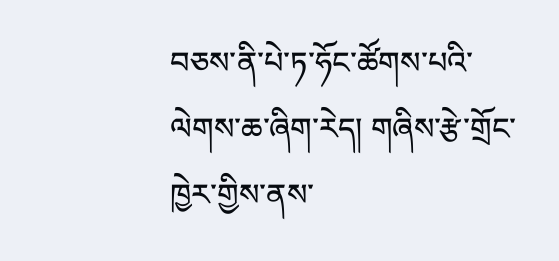བཅས་ནི་པེ་ཏ་ཧོང་ཚོགས་པའི་ལེགས་ཆ་ཞིག་རེད། གཞིས་རྩེ་གྲོང་ཁྱེར་གྱིས་ནས་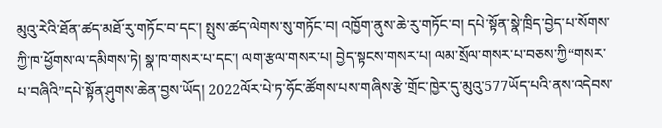མུའུ་རེའི་ཐོན་ཚད་མཐོ་རུ་གཏོང་བ་དང་། སྤུས་ཚད་ལེགས་སུ་གཏོང་བ། འཁྱོག་ནུས་ཆེ་རུ་གཏོང་བ། དཔེ་སྟོན་སྣེ་ཁྲིད་བྱེད་པ་སོགས་ཀྱི་ཁ་ཕྱོགས་ལ་དམིགས་ཏེ། སྣ་ཁ་གསར་པ་དང་། ལག་རྩལ་གསར་པ། བྱེད་སྟངས་གསར་པ། ལམ་སྲོལ་གསར་པ་བཅས་ཀྱི“གསར་པ་བཞིའི”དཔེ་སྟོན་ཤུགས་ཆེན་བྱས་ཡོད། 2022ལོར་པེ་ཏ་ཧོང་ཚོགས་པས་གཞིས་རྩེ་གྲོང་ཁྱེར་དུ་མུའུ་577ཡོད་པའི་ནས་འདེབས་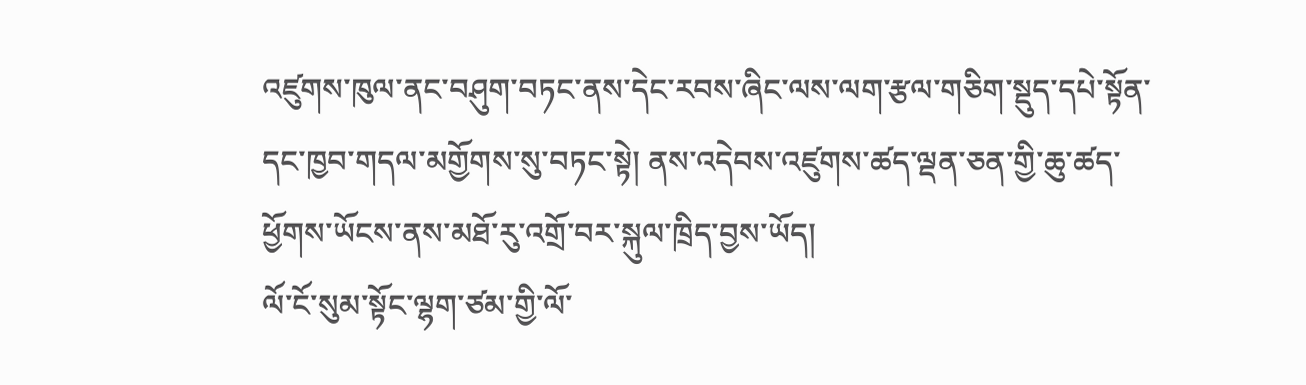འཛུགས་ཁུལ་ནང་བཤུག་བཏང་ནས་དེང་རབས་ཞིང་ལས་ལག་རྩལ་གཅིག་སྡུད་དཔེ་སྟོན་དང་ཁྱབ་གདལ་མགྱོགས་སུ་བཏང་སྟེ། ནས་འདེབས་འཛུགས་ཚད་ལྡན་ཅན་གྱི་ཆུ་ཚད་ཕྱོགས་ཡོངས་ནས་མཐོ་རུ་འགྲོ་བར་སྐུལ་ཁྲིད་བྱས་ཡོད།
ལོ་ངོ་སུམ་སྟོང་ལྷག་ཙམ་གྱི་ལོ་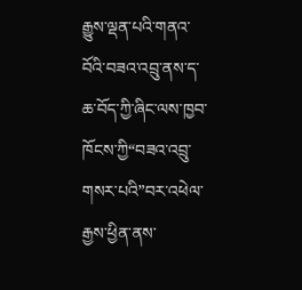རྒྱུས་ལྡན་པའི་གནའ་བོའི་བཟའ་འབྲུ་ནས་ད་ཆ་བོད་ཀྱི་ཞིང་ལས་ཁྱབ་ཁོངས་ཀྱི“བཟའ་འབྲུ་གསར་པའི”བར་འཕེལ་རྒྱས་ཕྱིན་ནས་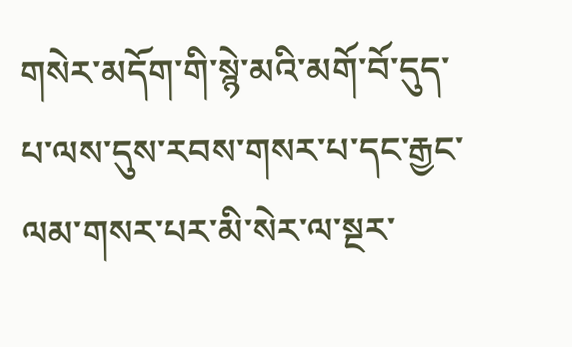གསེར་མདོག་གི་སྙེ་མའི་མགོ་བོ་དུད་པ་ལས་དུས་རབས་གསར་པ་དང་རྒྱང་ལམ་གསར་པར་མི་སེར་ལ་སྔར་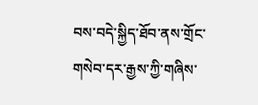བས་བདེ་སྐྱིད་ཐོབ་ནས་གྲོང་གསེབ་དར་རྒྱས་ཀྱི་གཞིས་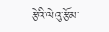རྩེའི་ལེའུ་རྩོམ་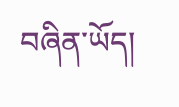བཞིན་ཡོད།